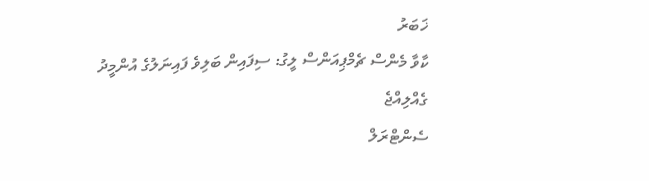ޚަބަރު
ކާވާ މެންސް ޗެމްޕިއަންސް ލީގު: ސިފައިން ބަލިވެ ފައިނަލުގެ އުންމީދު ގެއްލިއްޖެ
ސެންޓްރަލް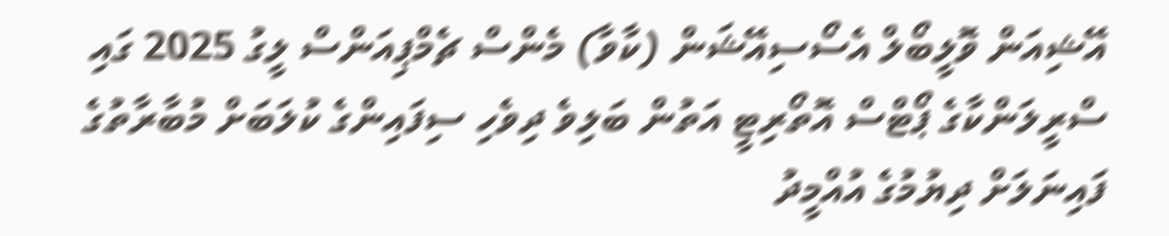އޭޝިއަން ވޮލީބޯލް އެސޯސިއޭޝަން (ކާވާ) މެންސް ޗެމްޕިއަންސް ލީގު 2025 ގައި ސްރީލަންކާގެ ޕޯޓްސް އޮތޯރިޓީ އަތުން ބަލިވެ ދިވެހި ސިފައިންގެ ކުލަބަށް މުބާރާތުގެ ފައިނަލަށް ދިޔުމުގެ އުއްމީދު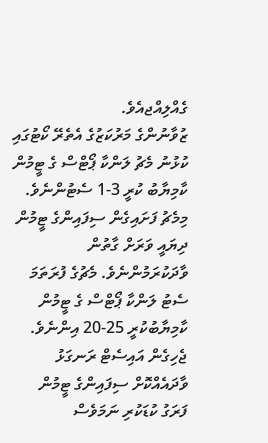ގެއްލިއްޖއެވެ.
ޒުވާނުންގެ މަރުކަޒުގެ އެތެރޭ ކޯޓުގައި ކުޅުނު މެޗު ލަންކާ ޕޯޓްސް ގެ ޓީމުން ކާމިޔާބު ކުރީ 3-1 ސެޓުންނެވެ. މިމެޗު ފަށައިގެން ސިފައިންގެ ޓީމުން ދިޔައީ ވަރަށް ގާތުން ވާދަކުރަމުންނެވެ. މެޗުގެ ފުރަތަމަ ސެޓު ލަންކާ ޕޯޓްސް ގެ ޓީމުން ކާމިޔާބުކުރީ 25-20 އިންނެވެ. ޖެހިގެން އައިސެޓް ރަނގަޅު ވާދައެއްކޮށް ސިފައިންގެ ޓީމުން ފަރަގު ކުޑަކުރި ނަމަވެސް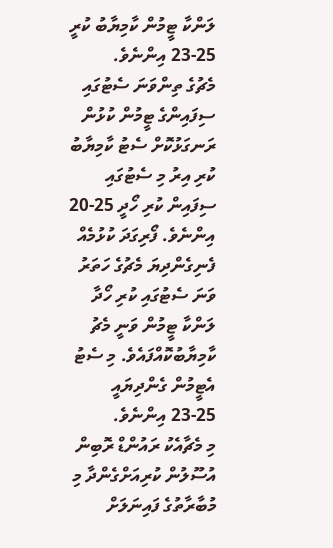ލަންކާ ޓީމުން ކާމިޔާބު ކުރީ 25-23 އިންނެވެ.
މެޗުގެ ތިންވަނަ ސެޓުގައި ސިފައިންގެ ޓީމުން ކުޅުން ރަނގަޅުކޮށް ސެޓު ކާމިޔާބު ކުރި އިރު މި ސެޓުގައި ސިފައިން ކުރި ހޯދީ 25-20 އިންނެވެ. ފޯރިގަދަ ކުޅުމެއް ފެނިގެންދިޔަ މެޗުގެ ހަތަރު ވަނަ ސެޓުގައި ކުރި ހޯދާ ލަންކާ ޓީމުން ވަނީ މެޗު ކާމިޔާބުކޮއްފައެވެ. މި ސެޓު އެޓީމުން ގެންދިޔައީ 25-23 އިންނެވެ.
މި މެޗާއެކު ރައުންޑް ރޮބިން އުސޫލުން ކުރިއަށްގެންދާ މި މުބާރާތުގެ ފައިނަލަށް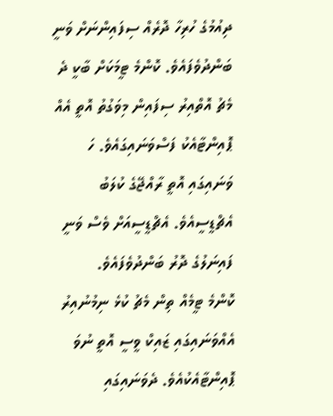ދިއުމުގެ ހުރިހާ ދޮރެއް ސިފައިންނަށް ވަނީ ބަންދުވެފައެވެ. ކޮންމެ ޓީމަކަށް ބާކީ ދެ މެޗު އޮތްއިރު ސިފައިން މިވަގުތު އޮތީ އެއް ޕޮއިންޓާއެކު ފަސްވަނައިގައެވެ. ހަ ވަނައިގައި އޮތީ ރާއްޖޭގެ ކުލަބު އެޗްޑީސީއެވެ. އެޗްޑީސީއަށް ވެސް ވަނީ ފައިނަލުގެ ދޮރު ބަންދުވެފައެވެ.
ކޮންމެ ޓީމެއް ތިން މެޗު ކުޅެ ނިމުނުއިރު އެއްވަނައިގައި ޒައިކް ވީސީ އޮތީ ނުވަ ޕޮއިންޓާއެކުއެވެ. ދެވަނައިގައި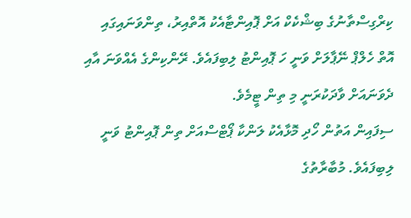ކިރްގިސްތާނުގެ ބިޝްކެކް އަށް ޕޮއިންޓާއެކު އޮތްއިރު، ތިންވަނައިގައި އޮތް ހެލްޕް ނޭޕާލަށް ވަނީ ހަ ޕޮއިންޓު ލިބިފައެވެ. ރޭންކިންގެ އެއްވަނަ އާއި ދެވަނައަށް ވާދަކުރަނީ މި ތިން ޓީމެވެ.
ސިފައިން އަތުން ހޯދި މޮޅާއެކު ލަންކާ ޕޯޓްސްއަށް ތިން ޕޮއިންޓު ވަނީ ލިބިފައެވެ. މުބާރާތުގެ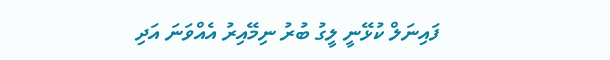ފައިނަލް ކުޅޭނީ ލީގު ބުރު ނިމޭއިރު އެއްވަނަ އަދި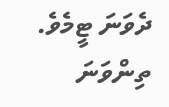ދެވަނަ ޓީމެވެ. ތިންވަނަ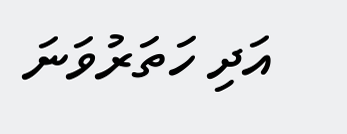އަދި ހަތަރުވަނަ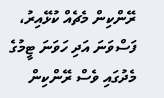ރޭންކިން މެޗެއް ކުޅޭއިރު، ފަސްވަނަ އަދި ހަވަނަ ޓީމުގެ މެދުގައި ވެސް ރޭންކިން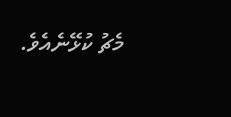މެޗު ކުޅޭނެއެވެ.